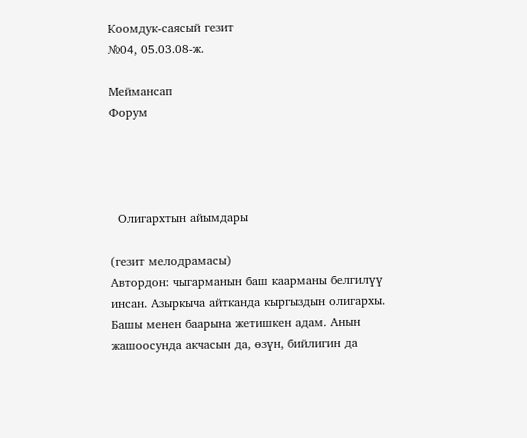Коомдук-саясый гезит
№04, 05.03.08-ж.

Меймансап
Форум




  Олигархтын айымдары

(гезит мелодрамасы)
Автордон: чыгарманын баш каарманы белгилүү инсан. Азыркыча айтканда кыргыздын олигархы. Башы менен баарына жетишкен адам. Анын жашоосунда акчасын да, өзүн, бийлигин да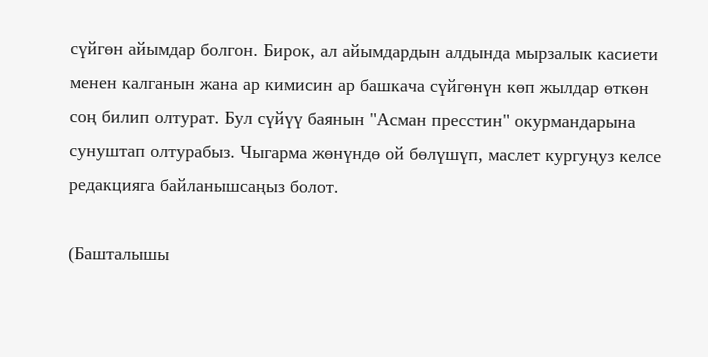сүйгөн айымдар болгон. Бирок, ал айымдардын алдында мырзалык касиети менен калганын жана ар кимисин ар башкача сүйгөнүн көп жылдар өткөн соң билип олтурат. Бул сүйүү баянын "Асман пресстин" окурмандарына сунуштап олтурабыз. Чыгарма жөнүндө ой бөлүшүп, маслет кургуңуз келсе редакцияга байланышсаңыз болот.

(Башталышы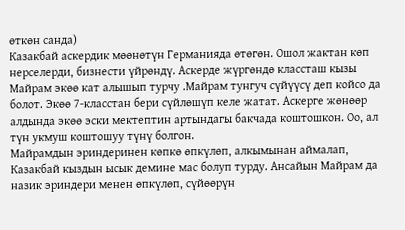өткөн санда)
Казакбай аскердик мөөнөтүн Германияда өтөгөн. Ошол жактан көп нерселерди, бизнести үйрөндү. Аскерде жүргөндө классташ кызы Майрам экөө кат алышып турчу .Майрам тунгуч сүйүүсү деп койсо да болот. Экөө 7-класстан бери сүйлөшүп келе жатат. Аскерге жөнөөр алдында экөө эски мектептин артындагы бакчада коштошкон. Оо, ал түн укмуш коштошуу түнү болгон.
Майрамдын эриндеринен көпкө өпкүлөп, алкымынан аймалап, Казакбай кыздын ысык демине мас болуп турду. Ансайын Майрам да назик эриндери менен өпкүлөп, сүйөөрүн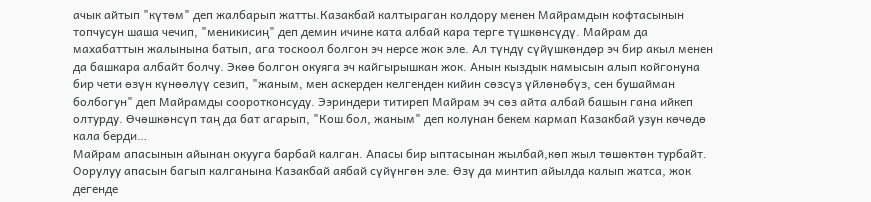ачык айтып "күтөм" деп жалбарып жатты.Казакбай калтыраган колдору менен Майрамдын кофтасынын топчусун шаша чечип, "меникисиң" деп демин ичине ката албай кара терге түшкөнсүдү. Майрам да махабаттын жалынына батып, ага тоскоол болгон эч нерсе жок эле. Ал түндү сүйүшкөндөр эч бир акыл менен да башкара албайт болчу. Экөө болгон окуяга эч кайгырышкан жок. Анын кыздык намысын алып койгонуна бир чети өзүн күнөөлүү сезип, "жаным, мен аскерден келгенден кийин сөзсүз үйлөнөбүз, сен бушайман болбогун" деп Майрамды сооротконсуду. Ээриндери титиреп Майрам эч сөз айта албай башын гана ийкеп олтурду. Өчөшкөнсүп таң да бат агарып, "Кош бол, жаным" деп колунан бекем кармап Казакбай узун көчөдө кала берди…
Майрам апасынын айынан окууга барбай калган. Апасы бир ыптасынан жылбай,көп жыл төшөктөн турбайт. Оорулуу апасын багып калганына Казакбай аябай сүйүнгөн эле. Өзү да минтип айылда калып жатса, жок дегенде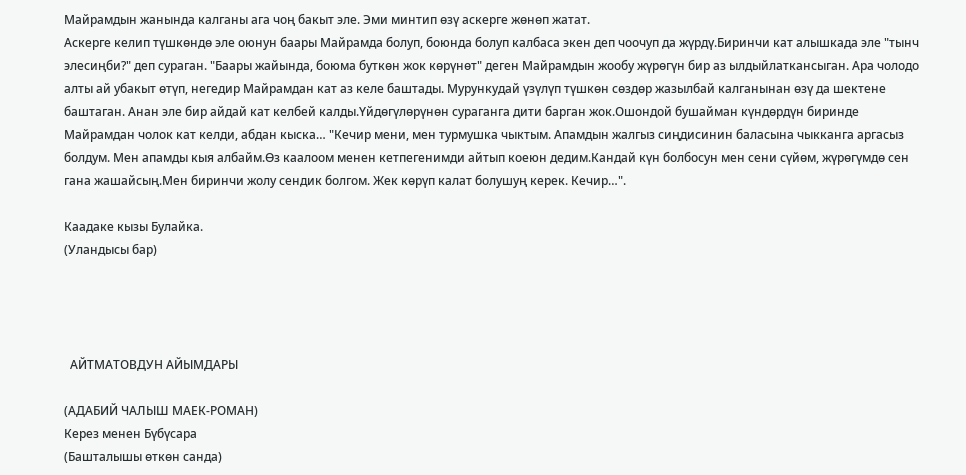Майрамдын жанында калганы ага чоң бакыт эле. Эми минтип өзү аскерге жөнөп жатат.
Аскерге келип түшкөндө эле оюнун баары Майрамда болуп, боюнда болуп калбаса экен деп чоочуп да жүрдү.Биринчи кат алышкада эле "тынч элесиңби?" деп сураган. "Баары жайында, боюма буткөн жок көрүнөт" деген Майрамдын жообу жүрөгүн бир аз ылдыйлаткансыган. Ара чолодо алты ай убакыт өтүп, негедир Майрамдан кат аз келе баштады. Мурункудай үзүлүп түшкөн сөздөр жазылбай калганынан өзү да шектене баштаган. Анан эле бир айдай кат келбей калды.Үйдөгүлөрүнөн сураганга дити барган жок.Ошондой бушайман күндөрдүн биринде Майрамдан чолок кат келди, абдан кыска… "Кечир мени, мен турмушка чыктым. Апамдын жалгыз сиңдисинин баласына чыкканга аргасыз болдум. Мен апамды кыя албайм.Өз каалоом менен кетпегенимди айтып коеюн дедим.Кандай күн болбосун мен сени сүйөм, жүрөгүмдө сен гана жашайсың.Мен биринчи жолу сендик болгом. Жек көрүп калат болушуң керек. Кечир…".

Каадаке кызы Булайка.
(Уландысы бар)




  АЙТМАТОВДУН АЙЫМДАРЫ

(АДАБИЙ ЧАЛЫШ МАЕК-РОМАН)
Керез менен Бүбүсара
(Башталышы өткөн санда)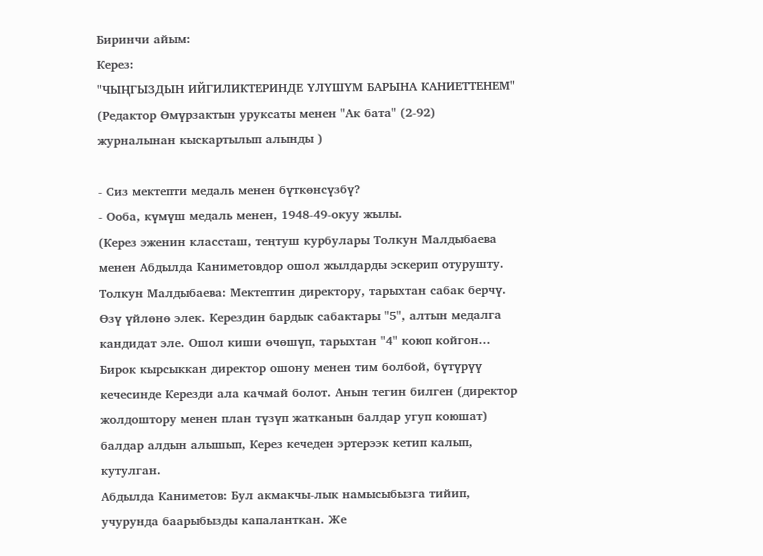Биринчи айым:
Керез:
"ЧЫҢГЫЗДЫН ИЙГИЛИКТЕРИНДЕ ҮЛҮШҮМ БАРЫНА КАНИЕТТЕНЕМ"
(Редактор Өмүрзактын уруксаты менен "Ак бата" (2-92) журналынан кыскартылып алынды )

- Сиз мектепти медаль менен бүткөнсүзбү?
- Ооба, күмүш медаль менен, 1948-49-окуу жылы.
(Керез эженин классташ, теңтуш курбулары Толкун Малдыбаева менен Абдылда Каниметовдор ошол жылдарды эскерип отурушту.
Толкун Малдыбаева: Мектептин директору, тарыхтан сабак берчү. Өзү үйлөнө элек. Керездин бардык сабактары "5", алтын медалга кандидат эле. Ошол киши өчөшүп, тарыхтан "4" коюп койгон... Бирок кырсыккан директор ошону менен тим болбой, бүтүрүү кечесинде Керезди ала качмай болот. Анын тегин билген (директор жолдоштору менен план түзүп жатканын балдар угуп коюшат) балдар алдын алышып, Керез кечеден эртерээк кетип калып, кутулган.
Абдылда Каниметов: Бул акмакчы-лык намысыбызга тийип, учурунда баарыбызды капаланткан. Же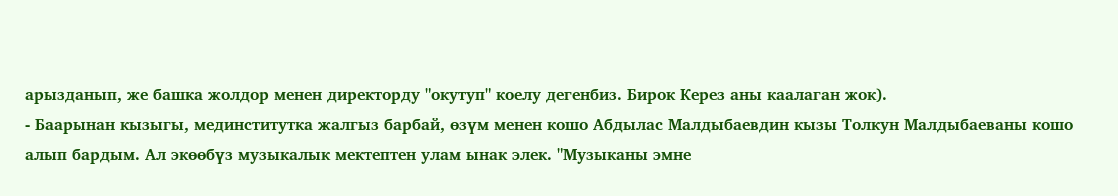арызданып, же башка жолдор менен директорду "окутуп" коелу дегенбиз. Бирок Керез аны каалаган жок).
- Баарынан кызыгы, мединститутка жалгыз барбай, өзүм менен кошо Абдылас Малдыбаевдин кызы Толкун Малдыбаеваны кошо алып бардым. Ал экөөбүз музыкалык мектептен улам ынак элек. "Музыканы эмне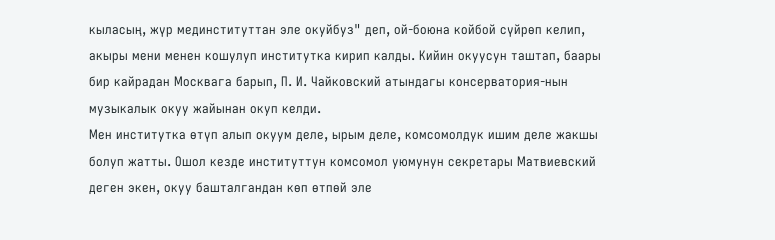кыласың, жүр мединституттан эле окуйбуз" деп, ой-боюна койбой сүйрөп келип, акыры мени менен кошулуп институтка кирип калды. Кийин окуусун таштап, баары бир кайрадан Москвага барып, П. И. Чайковский атындагы консерватория-нын музыкалык окуу жайынан окуп келди.
Мен институтка өтүп алып окуум деле, ырым деле, комсомолдук ишим деле жакшы болуп жатты. Ошол кезде институттун комсомол уюмунун секретары Матвиевский деген экен, окуу башталгандан көп өтпөй эле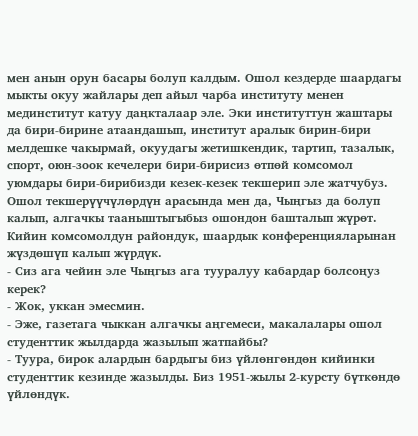мен анын орун басары болуп калдым. Ошол кездерде шаардагы мыкты окуу жайлары деп айыл чарба институту менен мединститут катуу даңкталаар эле. Эки институттун жаштары да бири-бирине атаандашып, институт аралык бирин-бири мелдешке чакырмай, окуудагы жетишкендик, тартип, тазалык, спорт, оюн-зоок кечелери бири-бирисиз өтпөй комсомол уюмдары бири-бирибизди кезек-кезек текшерип эле жатчубуз. Ошол текшерүүчүлөрдүн арасында мен да, Чыңгыз да болуп калып, алгачкы тааныштыгыбыз ошондон башталып жүрөт. Кийин комсомолдун райондук, шаардык конференцияларынан жүздөшүп калып жүрдүк.
- Сиз ага чейин эле Чыңгыз ага тууралуу кабардар болсоңуз керек?
- Жок, уккан эмесмин.
- Эже, газетага чыккан алгачкы аңгемеси, макалалары ошол студенттик жылдарда жазылып жатпайбы?
- Туура, бирок алардын бардыгы биз үйлөнгөндөн кийинки студенттик кезинде жазылды. Биз 1951-жылы 2-курсту бүткөндө үйлөндүк.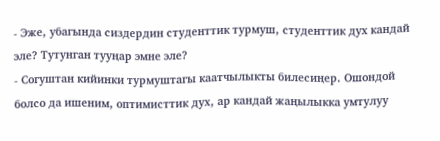- Эже, убагында сиздердин студенттик турмуш, студенттик дух кандай эле? Тутунган тууңар эмне эле?
- Согуштан кийинки турмуштагы каатчылыкты билесиңер. Ошондой болсо да ишеним, оптимисттик дух, ар кандай жаңылыкка умтулуу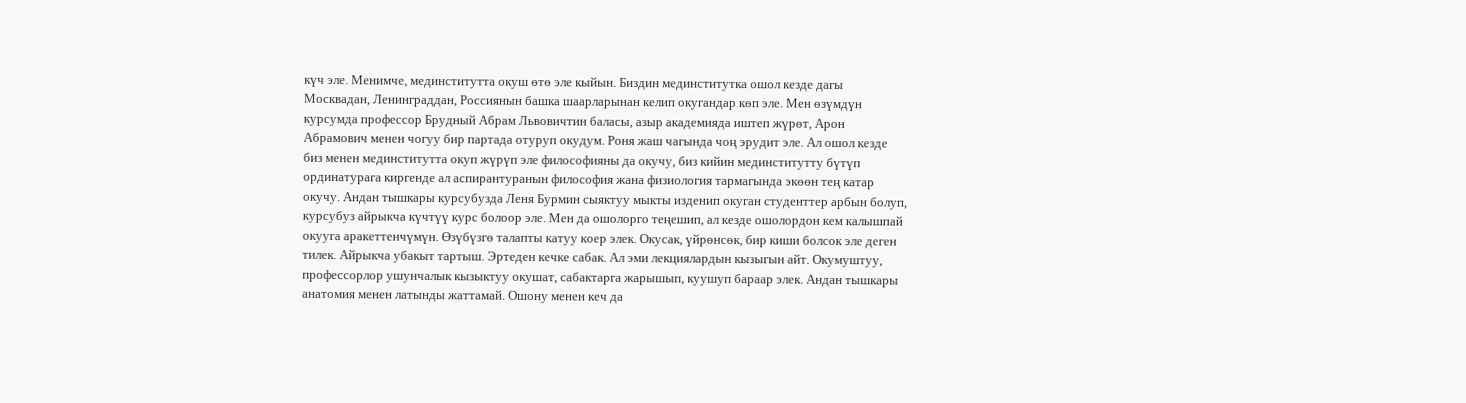күч эле. Менимче, мединститутта окуш өтө эле кыйын. Биздин мединститутка ошол кезде дагы Москвадан, Ленинграддан, Россиянын башка шаарларынан келип окугандар көп эле. Мен өзүмдүн курсумда профессор Брудный Абрам Львовичтин баласы, азыр академияда иштеп жүрөт, Арон Абрамович менен чогуу бир партада отуруп окудум. Роня жаш чагында чоң эрудит эле. Ал ошол кезде биз менен мединститутта окуп жүрүп эле философияны да окучу, биз кийин мединститутту бүтүп ординатурага киргенде ал аспирантуранын философия жана физиология тармагында экөөн тең катар окучу. Андан тышкары курсубузда Леня Бурмин сыяктуу мыкты изденип окуган студенттер арбын болуп, курсубуз айрыкча күчтүү курс болоор эле. Мен да ошолорго теңешип, ал кезде ошолордон кем калышпай окууга аракеттенчүмүн. Өзүбүзгө талапты катуу коер элек. Окусак, үйрөнсөк, бир киши болсок эле деген тилек. Айрыкча убакыт тартыш. Эртеден кечке сабак. Ал эми лекциялардын кызыгын айт. Окумуштуу, профессорлор ушунчалык кызыктуу окушат, сабактарга жарышып, куушуп бараар элек. Андан тышкары анатомия менен латынды жаттамай. Ошону менен кеч да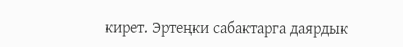кирет. Эртеңки сабактарга даярдык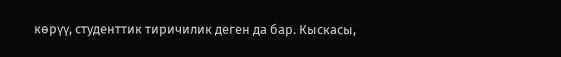көрүү, студенттик тиричилик деген да бар. Кыскасы,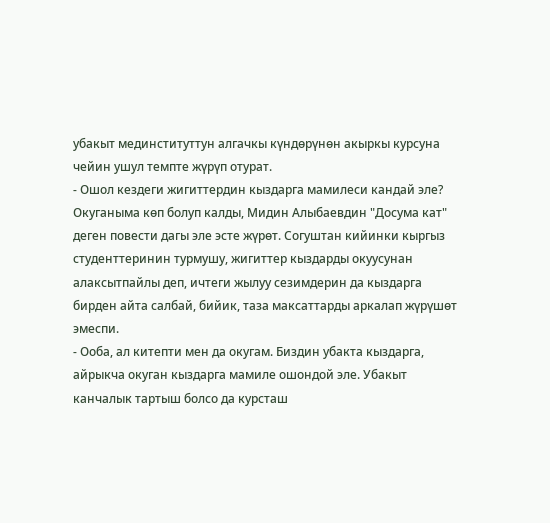убакыт мединституттун алгачкы күндөрүнөн акыркы курсуна чейин ушул темпте жүрүп отурат.
- Ошол кездеги жигиттердин кыздарга мамилеси кандай эле? Окуганыма көп болуп калды, Мидин Алыбаевдин "Досума кат" деген повести дагы эле эсте жүрөт. Согуштан кийинки кыргыз студенттеринин турмушу, жигиттер кыздарды окуусунан алаксытпайлы деп, ичтеги жылуу сезимдерин да кыздарга бирден айта салбай, бийик, таза максаттарды аркалап жүрүшөт эмеспи.
- Ооба, ал китепти мен да окугам. Биздин убакта кыздарга, айрыкча окуган кыздарга мамиле ошондой эле. Убакыт канчалык тартыш болсо да курсташ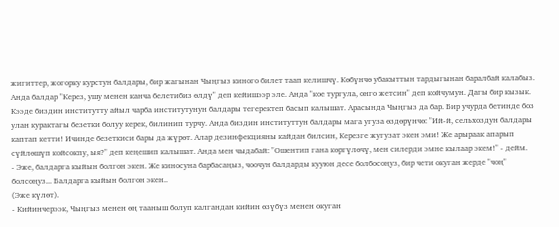жигиттер, жогорку курстун балдары, бир жагынан Чыңгыз киного билет таап келишчү. Көбүнчө убакыттын тардыгынан баралбай калабыз. Анда балдар "Керез, ушу менен канча белетибиз өлдү" деп кейишээр эле. Анда "кое тургула, онго жетсин" деп койчумун. Дагы бир кызык. Кээде биздин институтту айыл чарба институтунун балдары тегеректеп басып калышат. Арасында Чыңгыз да бар. Бир учурда бетинде боз улан курактагы безетки болуу керек, билинип турчу. Анда биздин институттун балдары мага угуза өздөрүнчө: "Ий-й, сельхоздун балдары каптап кетти! Ичинде безеткиси бары да жүрөт. Алар дезинфекцияны кайдан билсин, Керезге жугузат экен эми! Же арыраак апарып сүйлөшүп койсокпу, ыя?" деп кеңешип калышат. Анда мен чыдабай: "Ошентип гана көргүлөчү, мен силерди эмне кылаар экем!" - дейм.
- Эже, балдарга кыйын болгон экен. Же киносуна барбасаңыз, чоочун балдарды кууюн десе болбосоңуз, бир чети окуган жерде "чоң" болсоңуз... Балдарга кыйын болгон экен..
(Эже күлөт).
- Кийинчерээк, Чыңгыз менен өң тааныш болуп калгандан кийин өзүбүз менен окуган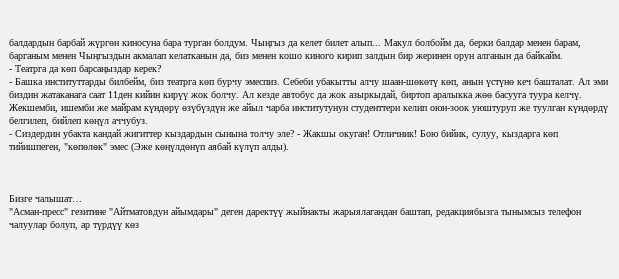балдардын барбай жүргөн киносуна бара турган болдум. Чыңгыз да келет билет алып... Макул болбойм да, берки балдар менен барам, барганым менен Чыңгыздын акмалап келатканын да, биз менен кошо киного кирип залдын бир жеринен орун алганын да байкайм.
- Театрга да көп барсаңыздар керек?
- Башка институттарды билбейм, биз театрга көп бурчу эмеспиз. Себеби убакытты алчу шаан-шөкөтү көп, анын үстүнө кеч башталат. Ал эми биздин жатаканага саат 11ден кийин кирүү жок болчу. Ал кезде автобус да жок азыркыдай, биртоп аралыкка жөө басууга туура келчү. Жекшемби, ишемби же майрам күндөрү өзүбүздүн же айыл чарба институтунун студенттери келип оюн-зоок уюштуруп же туулган күндөрдү белгилеп, бийлеп көңүл аччубуз.
- Сиздердин убакта кандай жигиттер кыздардын сынына толчу эле? - Жакшы окуган! Отличник! Бою бийик, сулуу, кыздарга көп тийишпеген, "көпөлөк" эмес (Эже көңүлдөнүп аябай күлүп алды).



Бизге чалышат…
"Асман-пресс" гезитине "Айтматовдун айымдары" деген даректүү жыйнакты жарыялагандан баштап, редакциябызга тынымсыз телефон чалуулар болуп, ар түрдүү көз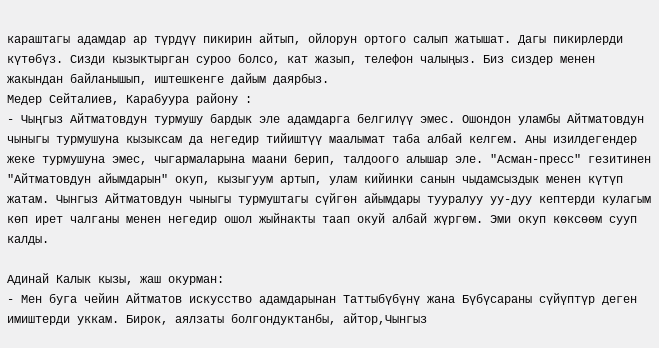караштагы адамдар ар түрдүү пикирин айтып, ойлорун ортого салып жатышат. Дагы пикирлерди күтөбүз. Сизди кызыктырган суроо болсо, кат жазып, телефон чалыңыз. Биз сиздер менен жакындан байланышып, иштешкенге дайым даярбыз.
Медер Сейталиев, Карабуура району :
- Чыңгыз Айтматовдун турмушу бардык эле адамдарга белгилүү эмес. Ошондон уламбы Айтматовдун чыныгы турмушуна кызыксам да негедир тийиштүү маалымат таба албай келгем. Аны изилдегендер жеке турмушуна эмес, чыгармаларына маани берип, талдоого алышар эле. "Асман-пресс" гезитинен "Айтматовдун айымдарын" окуп, кызыгуум артып, улам кийинки санын чыдамсыздык менен күтүп жатам. Чынгыз Айтматовдун чыныгы турмуштагы сүйгөн айымдары тууралуу уу-дуу кептерди кулагым көп ирет чалганы менен негедир ошол жыйнакты таап окуй албай жүргөм. Эми окуп көксөөм сууп калды.

Адинай Калык кызы, жаш окурман:
- Мен буга чейин Айтматов искусство адамдарынан Таттыбүбүнү жана Бүбүсараны сүйүптүр деген имиштерди уккам. Бирок, аялзаты болгондуктанбы, айтор,Чынгыз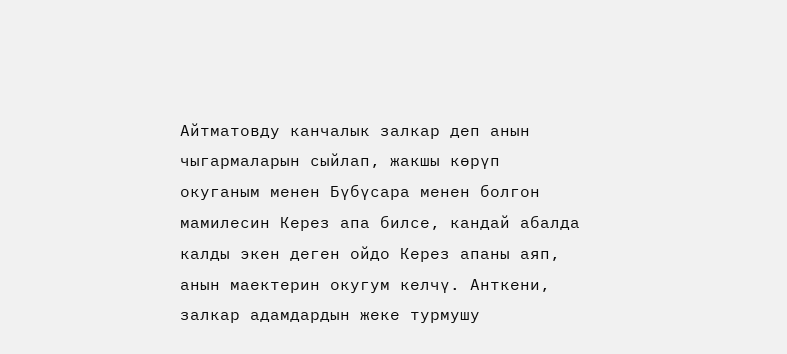Айтматовду канчалык залкар деп анын чыгармаларын сыйлап, жакшы көрүп окуганым менен Бүбүсара менен болгон мамилесин Керез апа билсе, кандай абалда калды экен деген ойдо Керез апаны аяп, анын маектерин окугум келчү. Анткени, залкар адамдардын жеке турмушу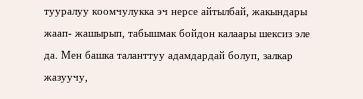тууралуу коомчулукка эч нерсе айтылбай, жакындары жаап- жашырып, табышмак бойдон калаары шексиз эле да. Мен башка таланттуу адамдардай болуп, залкар жазуучу,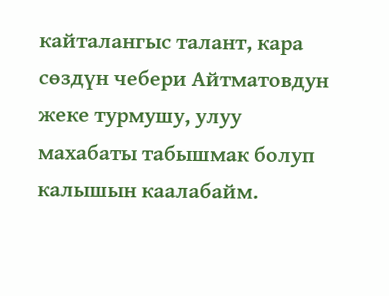кайталангыс талант, кара сөздүн чебери Айтматовдун жеке турмушу, улуу махабаты табышмак болуп калышын каалабайм.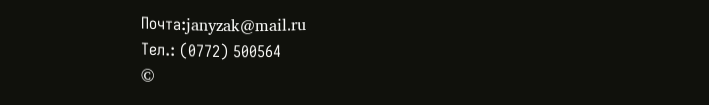Почта:janyzak@mail.ru
Тел.: (0772) 500564
©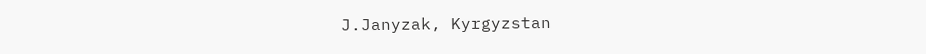J.Janyzak, Kyrgyzstan